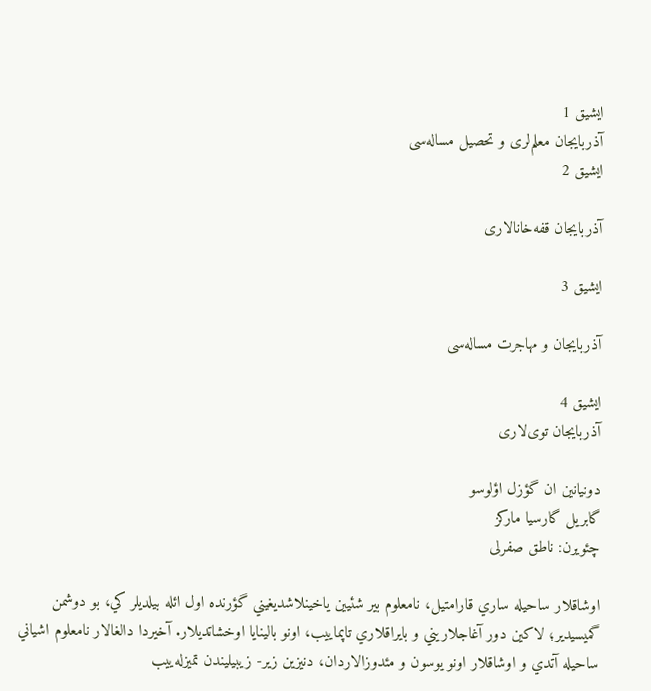ایشیق 1
آذربایجان معلم‌لری و تحصیل مساله‌سی
ایشیق 2

آذربایجان قفه‌خانالاری

ایشیق 3

آذربایجان و مهاجرت مساله‌سی

ایشیق 4
آذربایجان توی‌لاری

دونيانين ان گؤزل اؤلوسو
گابريل گارسيا مارکز
چئویرن: ناطق صفرلی

اوشاقلار ساحيله ساري قارامتيل، نامعلوم بير شئيين ياخينلاشديغيني گؤرنده اول ائله بيلديلر کي، بو دوشمن گميسيدير؛ لاکين دور آغاجلاريني و بايراقلاري تاپماييب، اونو بالينايا اوخشاتديلار. آخيردا دالغالار نامعلوم اشياني ساحيله آتدي و اوشاقلار اونو يوسون و مئدوزالاردان، دنيزين زير- زيبيليندن تميزله‌ييب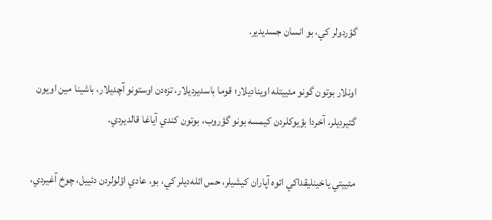گؤردولر کي، بو انسان جسديدير.

اونلار بوتون گونو مئييتله اويناديلار؛ قوما باسديرديلار، تزه‌دن اوستونو آچديلار، باشينا مين اويون گتيرديلر، آخردا بؤيوکلردن کيمسه بونو گؤروب، بوتون کندي آياغا قالديردي.

مئييتي ياخينليقداکي ائوه آپاران کيشيلر، حس ائله‌ديلر کي، بو، عادي اؤلولردن دئييل، چوخ آغيردي،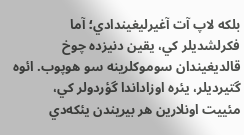بلکه لاپ آت آغيرليغيندادي؛ آما فکرلشديلر کي، يقين دنيزده چوخ قالديغيندان سوموکلرينه سو هوپوب. ائوه گتيرديلر، يئره اوزاداندا گؤردولر کي، مئييت اونلارين هر بيريندن يئکه‌دي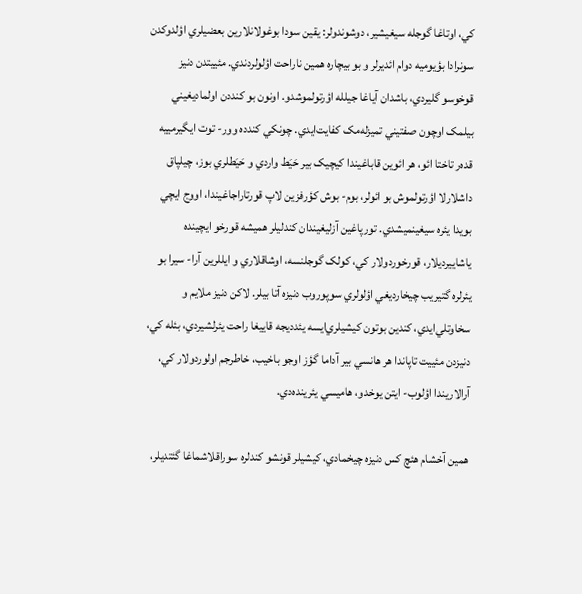کي، اوتاغا گوجله سيغيشير، دوشوندولر: يقين سودا بوغولانلارين بعضيلري اؤلدوکدن سونرادا بؤيوميه دوام ائديرلر و بو بيچاره همين ناراحت اؤلولردندي. مئييتدن دنيز قوخوسو گليردي، باشدان آياغا جيلله اؤرتولموشدو. اونون بو کنددن اولماديغيني بيلمک اوچون صفتيني تميزله‌مک کفايت‌ايدي. چونکي کندده وور- توت ايگيرمييه قده‌ر تاختا ائو، هر ائوين قاباغيندا کيچيک بير حَيَط واردي و حَيَطلري بوز، چيلپاق داشلارلا اؤرتولموش بو ائولر، بوم- بوش کؤرفزين لاپ قورتاراجاغيندا، اووج ايچي بويدا يئره سيغينميشدي. تورپاغين آزليغيندان کندليلر هميشه قورخو ايچينده ياشاييرديلار، قورخوردولار کي، کولک گوجلنسه، اوشاقلاري و ايللرين آرا- سيرا بو يئرلره گتيريب چيخارديغي اؤلولري سوپوروب دنيزه آتا بيلر. لاکن دنيز ملايم و سخاوتلي‌ايدي، کندين بوتون کيشيلري‌ايسه يئدديجه قاييغا راحت يئرلشيردي، بئله کي، دنيزدن مئييت تاپاندا هر هانسي بير آداما گؤز اوجو باخيب، خاطرجم اولوردولار کي، آرالاريندا اؤلوب- ايتن يوخدو، هاميسي يئرينده‌دي.

همين آخشام هئچ کس دنيزه چيخمادي، کيشيلر قونشو کندلره سوراقلاشماغا گئتديلر،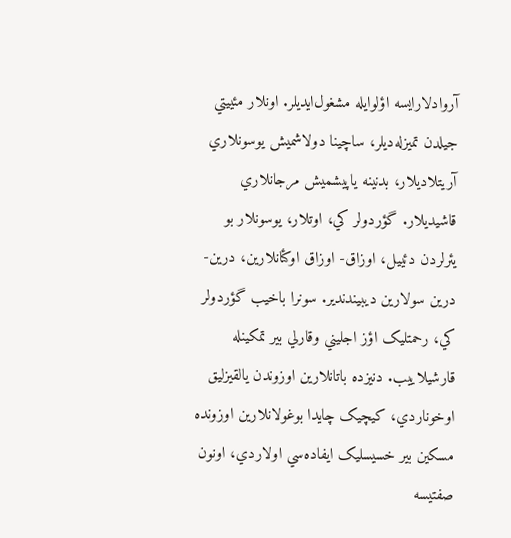آروادلار‌ايسه اؤلوايله مشغول‌ايديلر. اونلار مئييتي جيلدن تميزله‌ديلر، ساچينا دولاشميش يوسونلاري آريتلاديلار، بدنينه ياپيشميش مرجانلاري قاشيديلار. گؤردولر کي، اوتلار، يوسونلار بو يئرلردن دئييل، اوزاق- اوزاق اوکئانلارين، درين- درين سولارين ديبيندندير. سونرا باخيب گؤردولر کي، رحمتليک اؤز اجليني وقارلي بير تمکينله قارشيلاييب. دنيزده باتانلارين اوزوندن يالقيزليق اوخوناردي، کيچيک چايدا بوغولانلارين اوزونده مسکين بير خسيسليک ايفاده‌سي اولاردي، اونون صفتيسه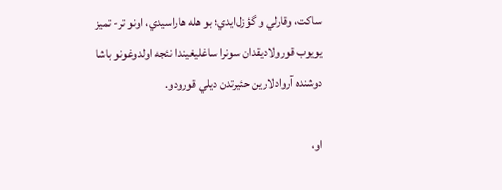ساکت، وقارلي و گؤزل‌ايدي؛ بو هله هاراسيدي، اونو تر- تميز يويوب قورولاديقدان سونرا ساغليغيندا نئجه اولدوغونو باشا دوشنده آروادلارين حئيرتدن ديلي قورودو.

او،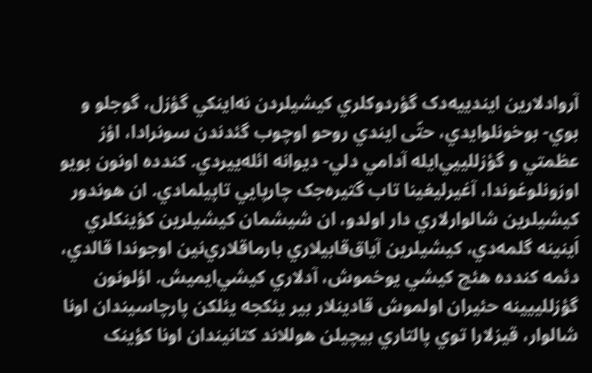آروادلارين ايندييه‌دک گؤردوکلري کيشيلردن نه‌اينکي گؤزل، گوجلو و بوي- بوخونلوايدي، حتّی ايندي روحو اوچوب گئدندن سونرادا، اؤز عظمتي و گؤزللييي‌ايله آدامي دلي- ديوانه ائله‌ييردي. کندده اونون بويو اوزونلوغوندا، آغيرليغينا تاب گتيره‌جک چارپايي تاپيلمادي. ان هوندور کيشيلرين شالوارلاري دار اولدو، ان شيشمان کيشيلرين کؤينکلري اَينينه گلمه‌دي، کيشيلرين آياق‌قابيلاري بارماقلاري‌نين اوجوندا قالدي، دئمه کندده هئچ کيشي يوخموش، آدلاري کيشي‌ايميش. اؤلونون گؤزللييينه حئيران اولموش قادينلار بير يئکجه يئلکن پارچاسيندان اونا شالوار، قيزلارا توي پالتاري بيچيلن هوللاند کتانيندان اونا کؤينک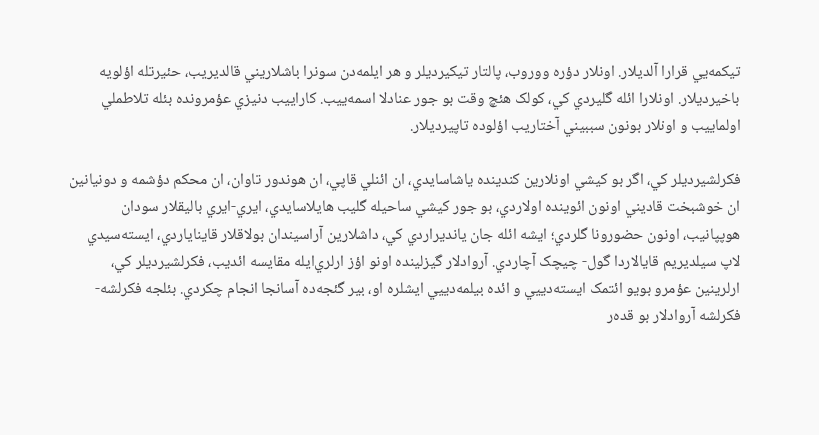تيکمه‌يي قرارا آلديلار. اونلار دؤره ووروب، پالتار تيکيرديلر و هر ايلمه‌دن سونرا باشلاريني قالديريب، حئيرتله اؤلويه باخيرديلار. اونلارا ائله گليردي کي، کولک هئچ وقت بو جور عنادلا اسمه‌ييب. کاراييب دنيزي عؤمرونده بئله تلاطملي اولماييب و اونلار بونون سببيني آختاريب اؤلوده تاپيرديلار.

فکرلشيرديلر کي، اگر بو کيشي اونلارين کندينده ياشاسايدي، ان ائنلي قاپي، ان هوندور تاوان، ان محکم دؤشمه و دونيانين ان خوشبخت قاديني اونون ائوينده اولاردي، بو جور کيشي ساحيله گليب هايلاسايدي، ايري-ايري باليقلار سودان هوپپانيب، اونون حضورونا گلردي؛ ايشه ائله جان يانديراردي کي، داشلارين آراسيندان بولاقلار قايناياردي، ايسته‌سيدي لاپ سيلديريم قايالاردا گول- چيچک آچاردي. آروادلار گيزلينده اونو اؤز ارلري‌ايله مقايسه ائديب، فکرلشيرديلر کي، ارلرينين عؤمرو بويو ائتمک ايسته‌دييي و ائده بيلمه‌دييي ايشلره او، بير گئجه‌ده آسانجا انجام چکردي. بئلجه فکرلشه- فکرلشه آروادلار بو قده‌ر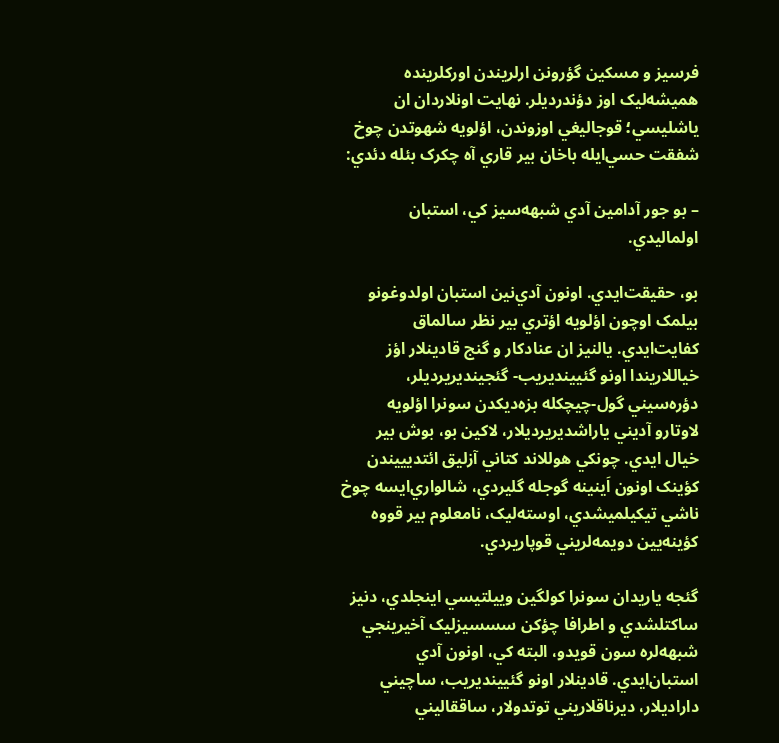فرسيز و مسکين گؤرونن ارلريندن اورکلرينده هميشه‌ليک اوز دؤندرديلر. نهايت اونلاردان ان ياشليسي؛ قوجاليغي اوزوندن، اؤلويه شهوتدن چوخ شفقت حسي‌ايله باخان بير قاري آه چکرک بئله دئدي:

– بو جور آدامين آدي شبهه‌سيز کي، استبان اولماليدي.

بو، حقيقت‌ايدي. اونون آدي‌نين استبان اولدوغونو بيلمک اوچون اؤلويه اؤتري بير نظر سالماق کفايت‌ايدي. يالنيز ان عنادکار و گنج قادينلار اؤز خياللاريندا اونو گئيينديريب- گئجينديريرديلر، دؤره‌سيني گول-چيچکله بزه‌ديکدن سونرا اؤلويه لاوتارو آديني ياراشديريرديلار، لاکين بو، بوش بير خيال ايدي. چونکي هوللاند کتاني آزليق ائتديييندن کؤينک اونون اَينينه گوجله گليردي، شالواري‌ايسه چوخ ناشي تيکيلميشدي، اوسته‌ليک، نامعلوم بير قووه کؤينه‌يين دويمه‌لريني قوپاريردي.

گئجه ياريدان سونرا کولگين وييلتيسي اينجلدي، دنيز ساکتلشدي و اطرافا چؤکن سسسيزليک آخيرينجي شبهه‌لره سون قويدو، البته کي، اونون آدي استبان‌ايدي. قادينلار اونو گئيينديريب، ساچيني داراديلار، ديرناقلاريني توتدولار، ساققاليني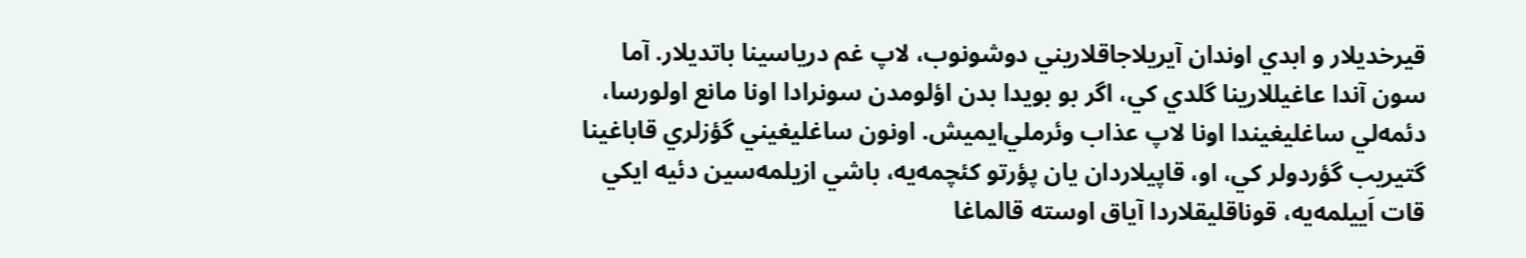قيرخديلار و ابدي اوندان آيريلاجاقلاريني دوشونوب، لاپ غم درياسينا باتديلار. آما سون آندا عاغيللارينا گلدي کي، اگر بو بويدا بدن اؤلومدن سونرادا اونا مانع اولورسا، دئمه‌لي ساغليغيندا اونا لاپ عذاب وئرملي‌ايميش. اونون ساغليغيني گؤزلري قاباغينا گتيريب گؤردولر کي، او، قاپيلاردان يان پؤرتو کئچمه‌يه، باشي ازيلمه‌سين دئيه ايکي قات اَييلمه‌يه، قوناقليقلاردا آياق اوسته قالماغا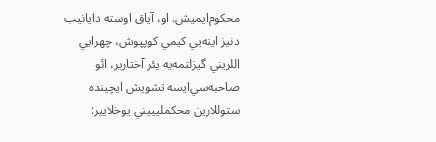محکوم‌ايميش. او، آياق اوسته دايانيب دنيز اينه‌يي کيمي کوپپوش، چهرايي اللريني گيزلتمه‌يه يئر آختارير، ائو صاحبه‌سي‌ايسه تشويش ايچينده ستوللارين محکمليييني يوخلايير: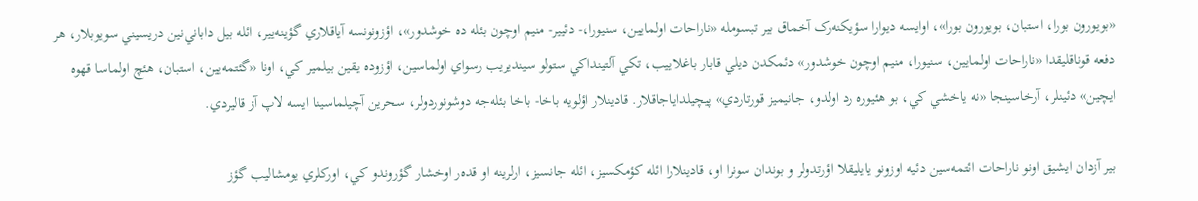«بويورون بورا، استبان، بويورون بورا»، اوايسه ديوارا سؤيکنه‌رک آخماق بير تبسومله «ناراحات اولمايين، سنيورا،- دئيير- منيم اوچون بئله ده خوشدور»، اؤزونونسه آياقلاري گؤينه‌يير، ائله بيل داباني‌نين دريسيني سويوبلار، هر دفعه قوناقليقدا «ناراحات اولمايين، سنيورا، منيم اوچون خوشدور» دئمکدن ديلي قابار باغلاييب، تکي آلتينداکي ستولو سينديريب رسواي اولماسين، اؤزوده يقين بيلمير کي، اونا «گئتمه‌يين، استبان، هئچ اولماسا قهوه ايچين» دئينلر، آرخاسينجا «نه ياخشي کي، بو هئيوره رد اولدو، جانيميز قورتاردي» پيچيلداياجاقلار. قادينلار اؤلويه باخا- باخا بئله‌جه دوشونوردولر، سحرين آچيلماسينا ايسه لاپ آز قاليردي.

بير آزدان ايشيق اونو ناراحات ائتمه‌سين دئيه اوزونو يايليقلا اؤرتدولر و بوندان سونرا او، قادينلارا ائله کؤمکسيز، ائله جانسيز، ارلرينه او قده‌ر اوخشار گؤروندو کي، اورکلري يومشاليب گؤز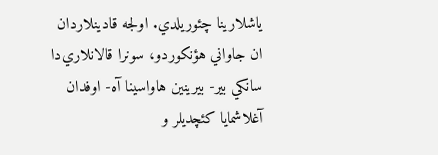ياشلارينا چئوريلدي. اولجه قادينلاردان ان جاواني هؤنکوردو، سونرا قالانلاري‌دا سانکي بير- بيرينين هاواسينا آه- اوفدان آغلاشمايا کئچديلر و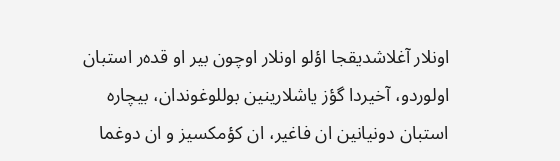اونلار آغلاشديقجا اؤلو اونلار اوچون بير او قده‌ر استبان اولوردو، آخيردا گؤز ياشلارينين بوللوغوندان، بيچاره استبان دونيانين ان فاغير، ان کؤمکسيز و ان دوغما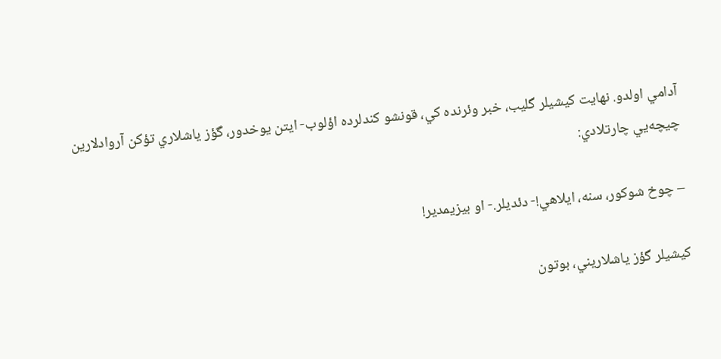آدامي اولدو. نهايت کيشيلر گليب، خبر وئرنده کي، قونشو کندلرده اؤلوب- ايتن يوخدور، گؤز ياشلاري تؤکن آروادلارين چيچه‌يي چارتلادي:

– چوخ شوکور، سنه، ايلاهي!- دئديلر.- او بيزيمدير!

کيشيلر گؤز ياشلاريني، بوتون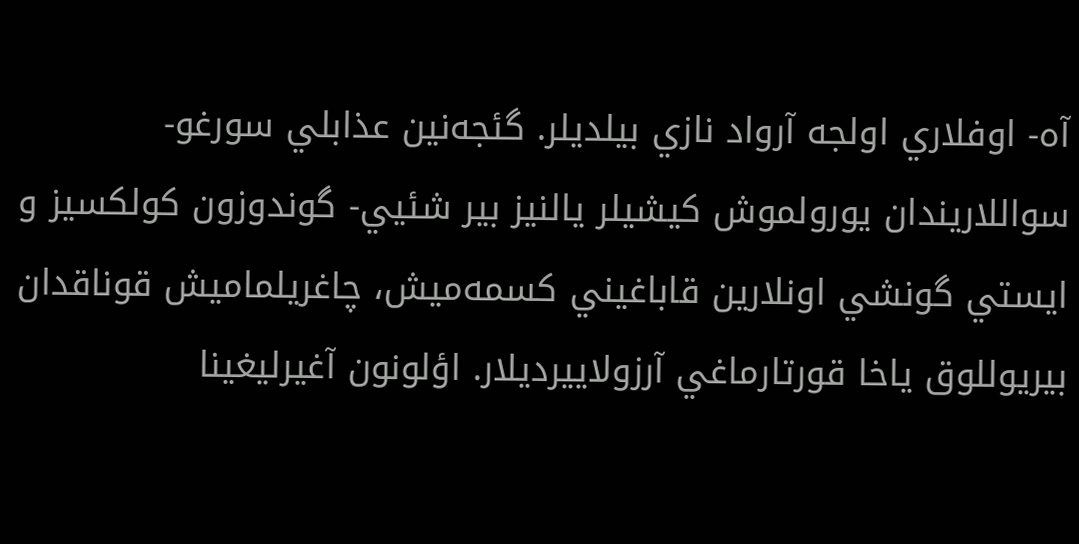آه- اوفلاري اولجه آرواد نازي بيلديلر. گئجه‌نين عذابلي سورغو-سواللاريندان يورولموش کيشيلر يالنيز بير شئيي- گوندوزون کولکسيز و ايستي گونشي اونلارين قاباغيني کسمه‌ميش، چاغريلماميش قوناقدان بيريوللوق ياخا قورتارماغي آرزولاييرديلار. اؤلونون آغيرليغينا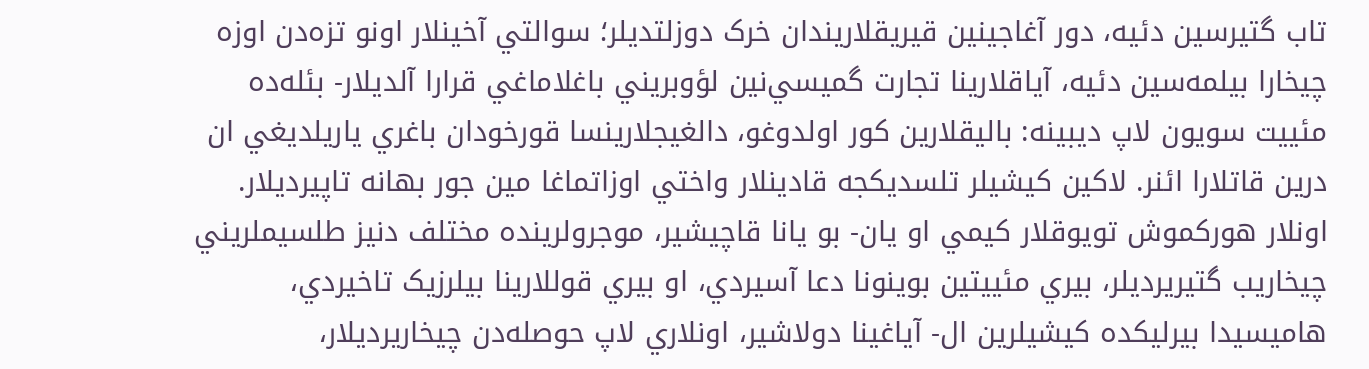تاب گتيرسين دئيه، دور آغاجينين قيريقلاريندان خرک دوزلتديلر؛ سوالتي آخينلار اونو تزه‌دن اوزه چيخارا بيلمه‌سين دئيه، آياقلارينا تجارت گميسي‌نين لؤوبريني باغلاماغي قرارا آلديلار- بئله‌ده مئييت سويون لاپ ديبينه: باليقلارين کور اولدوغو، دالغيجلارينسا قورخودان باغري ياريلديغي ان درين قاتلارا ائنر. لاکين کيشيلر تلسديکجه قادينلار واختي اوزاتماغا مين جور بهانه تاپيرديلار. اونلار هورکموش تويوقلار کيمي او يان- بو يانا قاچيشير، موجرولرينده مختلف دنيز طلسيملريني چيخاريب گتيريرديلر، بيري مئييتين بوينونا دعا آسيردي، او بيري قوللارينا بيلرزيک تاخيردي، هاميسيدا بيرليکده کيشيلرين ال- آياغينا دولاشير، اونلاري لاپ حوصله‌دن چيخاريرديلار،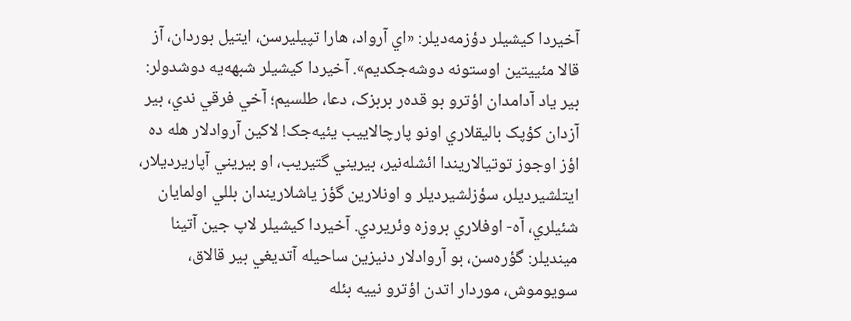آخيردا کيشيلر دؤزمه‌ديلر: «اي آرواد، هارا تپيليرسن، ايتيل بوردان، آز قالا مئييتين اوستونه دوشه‌جکديم». آخيردا کيشيلر شبهه‌يه دوشدولر: بير ياد آدامدان اؤترو بو قده‌ر بربزک، دعا، طلسيم؛ آخي فرقي ندي، بير آزدان کؤپک باليقلاري اونو پارچالاييب يئيه‌جک! لاکين آروادلار هله ده اؤز اوجوز توتيالاريندا ائشله‌نير، بيريني گتيريب، او بيريني آپاريرديلار، ايتلشيرديلر، سؤزلشيرديلر و اونلارين گؤز ياشلاريندان بللي اولمايان شئيلري، آه- اوفلاري بروزه وئريردي. آخيردا کيشيلر لاپ جين آتينا مينديلر: گؤره‌سن، بو آروادلار دنيزين ساحيله آتديغي بير قالاق، سويوموش، موردار اتدن اؤترو نييه بئله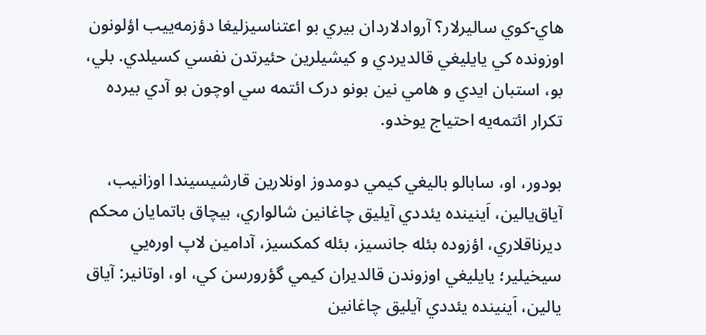هاي-کوي ساليرلار؟ آروادلاردان بيري بو اعتناسيزليغا دؤزمه‌ييب اؤلونون اوزونده کي يايليغي قالديردي و کيشيلرين حئيرتدن نفسي کسيلدي. بلي، بو، استبان ايدي و هامي نين بونو درک ائتمه سي اوچون بو آدي بيرده تکرار ائتمه‌يه احتياج يوخدو.

بودور، او، سابالو باليغي کيمي دومدوز اونلارين قارشيسيندا اوزانيب، آياق‌يالين، اَينينده يئددي آيليق چاغانين شالواري، بيچاق باتمايان محکم ديرناقلاري، اؤزوده بئله جانسيز، بئله کمکسيز، آدامين لاپ اوره‌يي سيخيلير؛ يايليغي اوزوندن قالديران کيمي گؤرورسن کي، او، اوتانير: آياق يالين، اَينينده يئددي آيليق چاغانين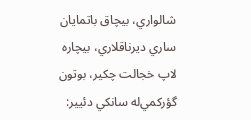شالواري، بيچاق باتمايان ساري ديرناقلاري، بيچاره لاپ خجالت چکير، بوتون گؤرکمي‌له سانکي دئيير: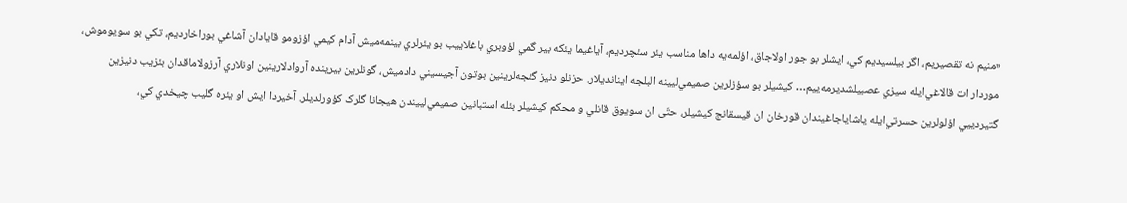«منيم نه تقصيريم، اگر بيلسيديم کي، ايشلر بو جور اولاجاق، اؤلمه‌يه داها مناسب يئر سئچرديم، آياغيما يئکه بير گمي لؤوبري باغلاييب بو يئرلري بينمه‌ميش آدام کيمي اؤزومو قايادان آشاغي بوراخارديم، تکي بو سويوموش، موردار ات قالاغي‌ايله سيزي عصبيلشديرمه‌ييم… کيشيلر بو سؤزلرين صميمي‌ليينه البلجه اينانديلار. حزنلو دنيز گئجه‌لرينين بوتون آجيسيني دادميش، گونلرين بيرينده آروادلارينين اونلاري آرزولاماقدان بئزيب دنيزين گتيردييي اؤلولرين حسرتي‌ايله ياشاياجاغيندان قورخان ان قيسقانج کيشيلر، حتّی ان سويوق قانلي و محکم کيشيلر بئله استبانين صميمي‌لييندن هيجانا گلرک کؤورلديلر. آخيردا ايش او يئره گليب چيخدي کي،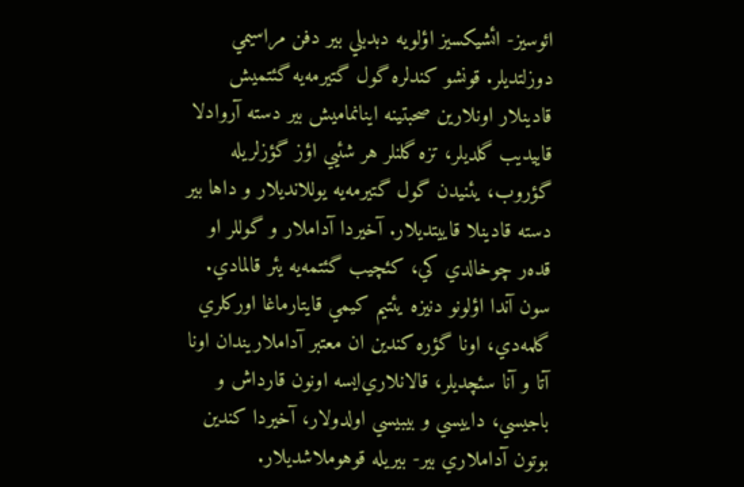ائوسيز- ائشيکسيز اؤلويه دبدبلي بير دفن مراسيمي دوزلتديلر. قونشو کندلره گول گتيرمه‌يه گئتميش قادينلار اونلارين صحبتينه اينانماميش بير دسته آروادلا قاييديب گلديلر، تزه گلنلر هر شئيي اؤز گؤزلريله گؤروب، يئنيدن گول گتيرمه‌يه يوللانديلار و داها بير دسته قادينلا قاييتديلار. آخيردا آداملار و گوللر او قده‌ر چوخالدي کي، کئچيب گئتمه‌يه يئر قالمادي. سون آندا اؤلونو دنيزه يئتيم کيمي قايتارماغا اورکلري گلمه‌دي، اونا گؤره کندين ان معتبر آداملاريندان اونا آتا و آنا سئچديلر، قالانلاري‌ايسه اونون قارداش و باجيسي، داييسي و بيبيسي اولدولار، آخيردا کندين بوتون آداملاري بير- بيريله قوهوملاشديلار.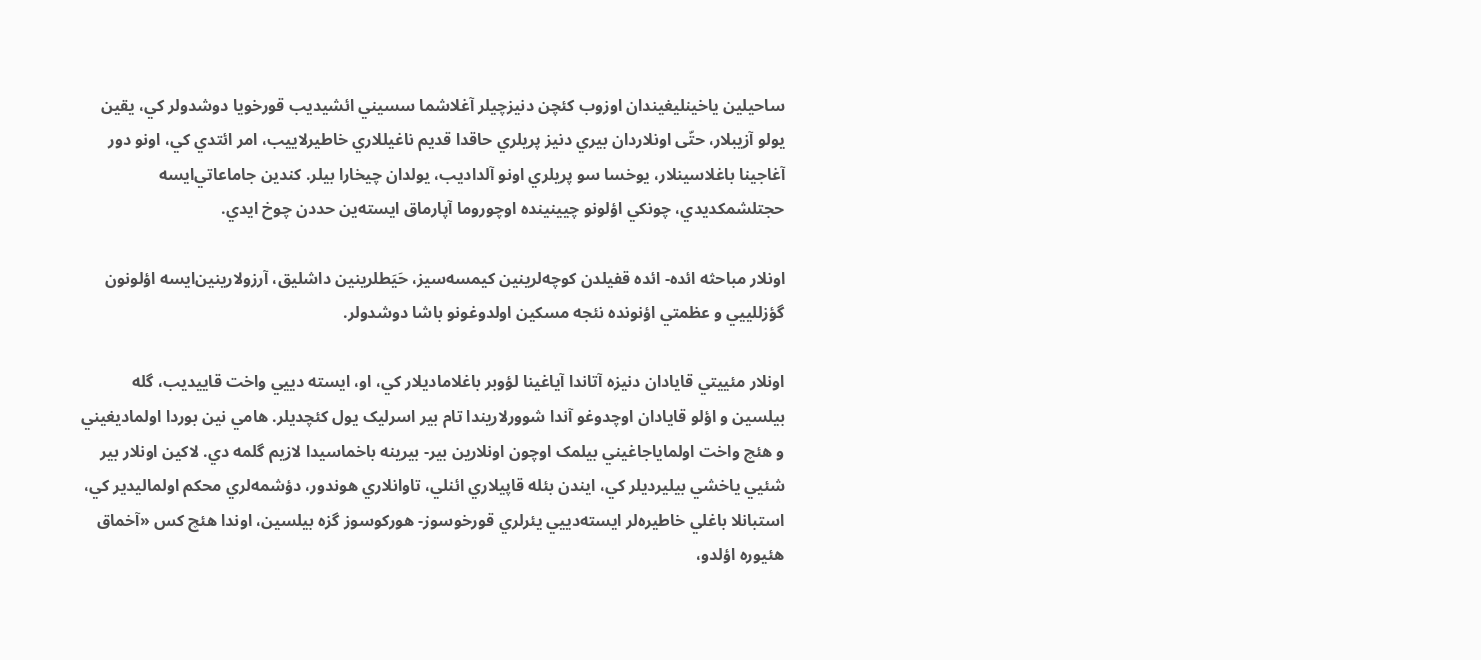ساحيلين ياخينليغيندان اوزوب کئچن دنيزچيلر آغلاشما سسيني ائشيديب قورخويا دوشدولر کي، يقين يولو آزيبلار، حتّی اونلاردان بيري دنيز پريلري حاقدا قديم ناغيللاري خاطيرلاييب، امر ائتدي کي، اونو دور آغاجينا باغلاسينلار، يوخسا سو پريلري اونو آلداديب، يولدان چيخارا بيلر. کندين جاماعاتي‌ايسه حجتلشمکديدي، چونکي اؤلونو چيينينده اوچوروما آپارماق ايسته‌ين حددن چوخ ايدي.

اونلار مباحثه ائده- ائده قفيلدن کوچه‌لرينين کيمسه‌سيز، حَيَطلرينين داشليق، آرزولارينين‌ايسه اؤلونون گؤزللييي و عظمتي اؤنونده نئجه مسکين اولدوغونو باشا دوشدولر.

اونلار مئييتي قايادان دنيزه آتاندا آياغينا لؤوبر باغلاماديلار کي، او، ايسته دييي واخت قاييديب، گله بيلسين و اؤلو قايادان اوچدوغو آندا شوورلاريندا تام بير اسرليک يول کئچديلر. هامي نين بوردا اولماديغيني و هئچ واخت اولماياجاغيني بيلمک اوچون اونلارين بير- بيرينه باخماسيدا لازيم گلمه دي. لاکين اونلار بير شئيي ياخشي بيليرديلر کي، ايندن بئله قاپيلاري ائنلي، تاوانلاري هوندور، دؤشمه‌لري محکم اولماليدير کي، استبانلا باغلي خاطيره‌لر ايسته‌دييي يئرلري قورخوسوز- هورکوسوز گزه بيلسين، اوندا هئچ کس «آخماق هئيوره اؤلدو،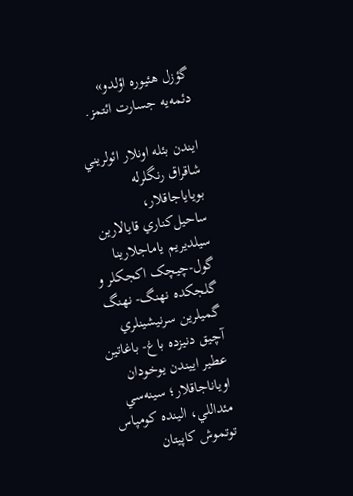گؤزل هئيوره اؤلدو» دئمه‌يه جسارت ائتمز.

ايندن بئله اونلار ائولريني شاقراق رنگلرله بوياياجاقلار، ساحيل‌کناري قايالارين سيلديريم ياماجلارينا گول-چيچک اکجکلر و گلجکده نهنگ- نهنگ گميلرين سرنيشينلري آچيق دنيزده باغ- باغاتين عطير اييندن يوخودان اوياناجاقلار؛ سينه‌سي مئداللي، الينده کومپاس توتموش کاپيتان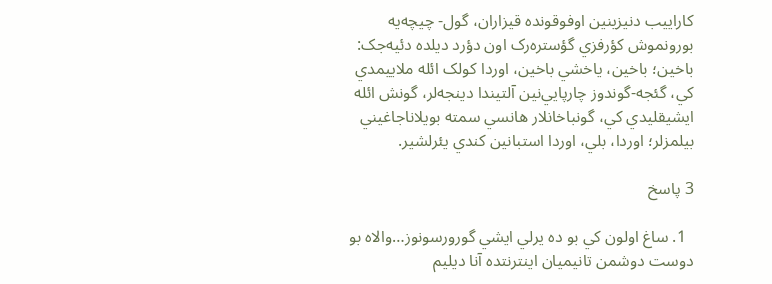کاراييب دنيزينين اوفوقونده قيزاران، گول- چيچه‌يه بورونموش کؤرفزي گؤستره‌رک اون دؤرد ديلده دئيه‌جک: باخين؛ باخين، ياخشي باخين، اوردا کولک ائله ملاييمدي کي، گئجه-گوندوز چارپايي‌نين آلتيندا دينجه‌لر، گونش ائله ايشيقليدي کي، گونباخانلار هانسي سمته بويلاناجاغيني بيلمزلر؛ اوردا، بلي، اوردا استبانين کندي يئرلشير.

3 پاسخ

  1. ساغ اولون كي بو ده يرلي ايشي گورورسونوز…والاه بو دوست دوشمن تانيميان اينترنتده آنا ديليم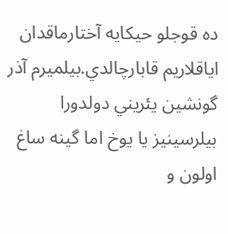ده قوجلو حيكايه آختارماقدان اياقلاريم قابارچالدي.بيلميرم آذر گونشين يئريني دولدورا بيلرسينيز يا يوخ اما گينه ساغ اولون و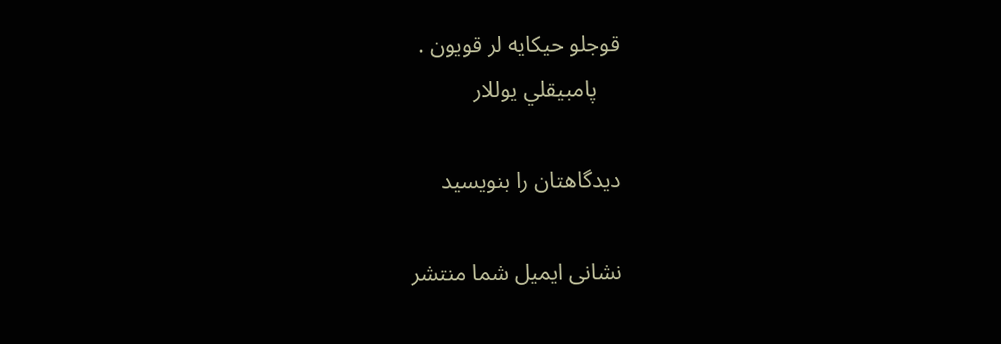قوجلو حيكايه لر قويون .
    پامبيقلي يوللار

دیدگاهتان را بنویسید

نشانی ایمیل شما منتشر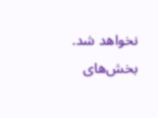نخواهد شد. بخش‌های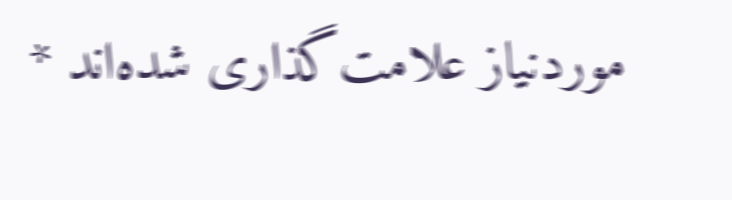موردنیاز علامت‌گذاری شده‌اند *